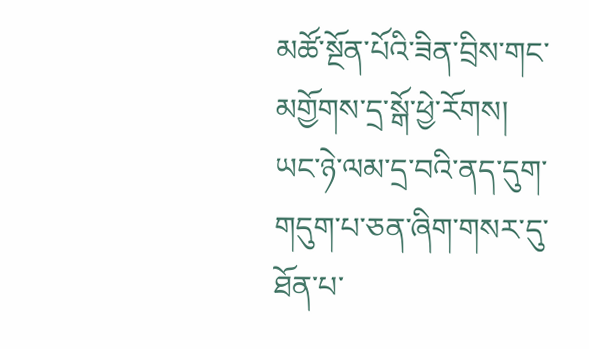མཚོ་སྔོན་པོའི་ཟིན་བྲིས་གང་མགྱོགས་དྲ་སྒོ་ཕྱེ་རོགས།
ཡང་ཉེ་ལམ་དྲ་བའི་ནད་དུག་གདུག་པ་ཅན་ཞིག་གསར་དུ་ཐོན་པ་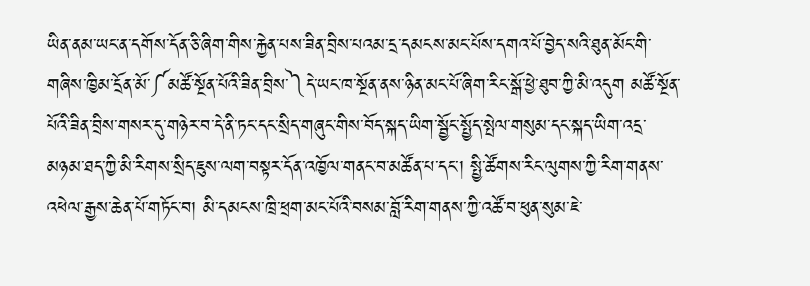ཡིན་ནམ་ཡང་ན་དགོས་དོན་ཅི་ཞིག་གིས་རྐྱེན་པས་ཟིན་བྲིས་པའམ་དྲ་དམངས་མང་པོས་དགའ་པོ་བྱེད་སའི་ཐུན་མོང་གི་གཞིས་ཁྱིམ་དྲོན་མོ་༼མཚོ་སྔོན་པོའི་ཟིན་བྲིས་༽དེ་ཡང་ཁ་སྔོན་ནས་ཉིན་མང་པོ་ཞིག་རིང་སྒོ་ཕྱེ་ཐུབ་ཀྱི་མི་འདུག མཚོ་སྔོན་པོའི་ཟིན་བྲིས་གསར་དུ་གཉེར་བ་དེ་ནི་ཏང་དང་སྲིད་གཞུང་གིས་བོད་སྐད་ཡིག་སྦྱོང་སྤྱོད་སྤེལ་གསུམ་དང་སྐད་ཡིག་འདྲ་མཉམ་ཐད་ཀྱི་མི་རིགས་སྲིད་ཇུས་ལག་བསྟར་དོན་འཁྱོལ་གནང་བ་མཚོན་པ་དང་། སྤྱི་ཚོགས་རིང་ལུགས་ཀྱི་རིག་གནས་འཕེལ་རྒྱས་ཆེན་པོ་གཏོང་བ། མི་དམངས་ཁྲི་ཕྲག་མང་པོའི་བསམ་བློ་རིག་གནས་ཀྱི་འཚོ་བ་ཕུན་སུམ་ཇེ་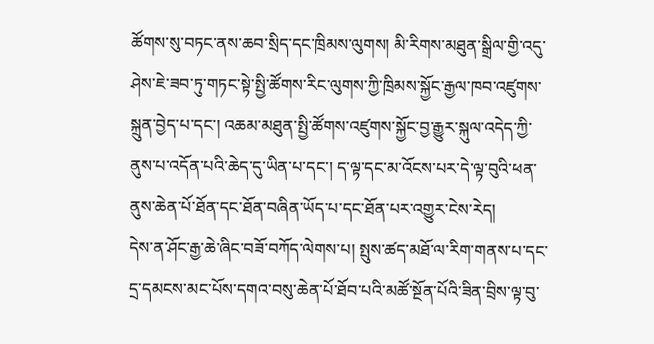ཚོགས་སུ་བཏང་ནས་ཆབ་སྲིད་དང་ཁྲིམས་ལུགས། མི་རིགས་མཐུན་སྒྲིལ་གྱི་འདུ་ཤེས་ཇེ་ཟབ་ཏུ་གཏང་སྟེ་སྤྱི་ཚོགས་རིང་ལུགས་ཀྱི་ཁྲིམས་སྐྱོང་རྒྱལ་ཁབ་འཛུགས་སྐྲུན་བྱེད་པ་དང་། འཆམ་མཐུན་སྤྱི་ཚོགས་འཛུགས་སྐྱོང་བྱ་རྒྱུར་སྐུལ་འདེད་ཀྱི་ནུས་པ་འདོན་པའི་ཆེད་དུ་ཡིན་པ་དང་། ད་ལྟ་དང་མ་འོངས་པར་དེ་ལྟ་བུའི་ཕན་ནུས་ཆེན་པོ་ཐོན་དང་ཐོན་བཞིན་ཡོད་པ་དང་ཐོན་པར་འགྱུར་ངེས་རེད།
དེས་ན་ཤོང་རྒྱ་ཆེ་ཞིང་བཟོ་བཀོད་ལེགས་པ། སྤུས་ཚད་མཐོ་ལ་རིག་གནས་པ་དང་དྲ་དམངས་མང་པོས་དགའ་བསུ་ཆེན་པོ་ཐོབ་པའི་མཚོ་སྔོན་པོའི་ཟིན་བྲིས་ལྟ་བུ་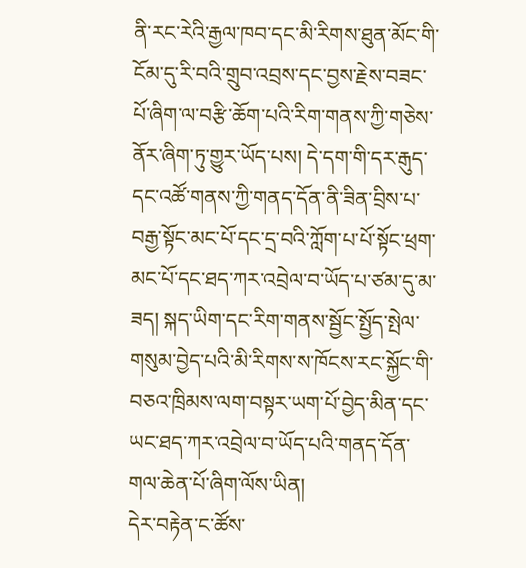ནི་རང་རེའི་རྒྱལ་ཁབ་དང་མི་རིགས་ཐུན་མོང་གི་ངོམ་དུ་རི་བའི་གྲུབ་འབྲས་དང་བྱས་རྗེས་བཟང་པོ་ཞིག་ལ་བརྩི་ཆོག་པའི་རིག་གནས་ཀྱི་གཅེས་ནོར་ཞིག་ཏུ་གྱུར་ཡོད་པས། དེ་དག་གི་དར་རྒུད་དང་འཚོ་གནས་ཀྱི་གནད་དོན་ནི་ཟིན་བྲིས་པ་བརྒྱ་སྟོང་མང་པོ་དང་དྲ་བའི་ཀློག་པ་པོ་སྟོང་ཕྲག་མང་པོ་དང་ཐད་ཀར་འབྲེལ་བ་ཡོད་པ་ཙམ་དུ་མ་ཟད། སྐད་ཡིག་དང་རིག་གནས་སྦྱོང་སྤྱོད་སྤེལ་གསུམ་བྱེད་པའི་མི་རིགས་ས་ཁོངས་རང་སྐྱོང་གི་བཅའ་ཁྲིམས་ལག་བསྟར་ཡག་པོ་བྱེད་མིན་དང་ཡང་ཐད་ཀར་འབྲེལ་བ་ཡོད་པའི་གནད་དོན་གལ་ཆེན་པོ་ཞིག་ལོས་ཡིན།
དེར་བརྟེན་ང་ཚོས་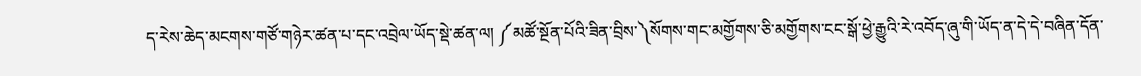ད་རེས་ཆེད་མངགས་གཙོ་གཉེར་ཚན་པ་དང་འབྲེལ་ཡོད་སྡེ་ཚན་ལ། ༼མཚོ་སྔོན་པོའི་ཟིན་བྲིས་༽སོགས་གང་མགྱོགས་ཅི་མགྱོགས་ངང་སྒོ་ཕྱེ་རྒྱུའི་རེ་འབོད་ཞུ་གི་ཡོད་ན་དེ་དེ་བཞིན་དོན་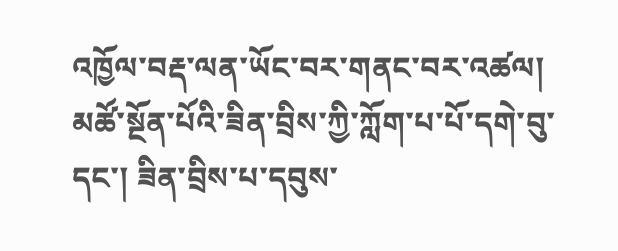འཁྱོལ་བརྡ་ལན་ཡོང་བར་གནང་བར་འཚལ།
མཚོ་སྔོན་པོའི་ཟིན་བྲིས་ཀྱི་ཀློག་པ་པོ་དགེ་བུ་དང་། ཟིན་བྲིས་པ་དབུས་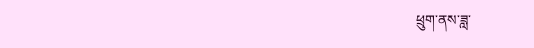ཕྲུག་ནས་ཟླ་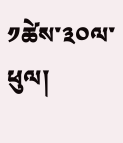༡ཚེས་༣༠ལ་ཕུལ།